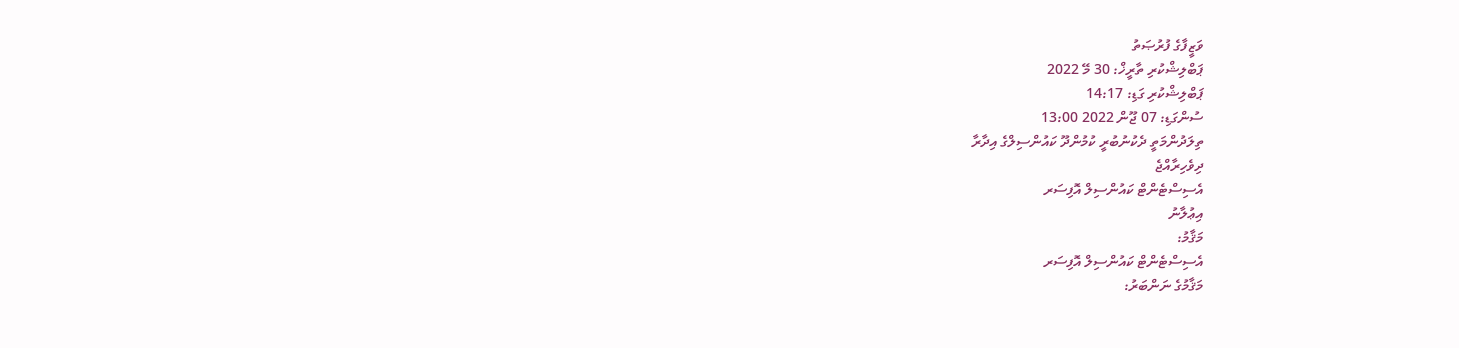ވަޒީފާގެ ފުރުޞަތު
ޕަބްލިޝްކުރި ތާރީޚް: 30 މޭ 2022
ޕަބްލިޝްކުރި ގަޑި: 14:17
ސުންގަޑި: 07 ޖޫން 2022 13:00
ތިލަދުންމަތީ ދެކުނުބުރީ ކުމުންދޫ ކައުންސިލްގެ އިދާރާ
ދިވެހިރާއްޖެ
އެސިސްޓެންޓް ކައުންސިލް އޮފިސަރ
އިޢުލާނު
މަޤާމު:
އެސިސްޓެންޓް ކައުންސިލް އޮފިސަރ
މަޤާމުގެ ނަންބަރު: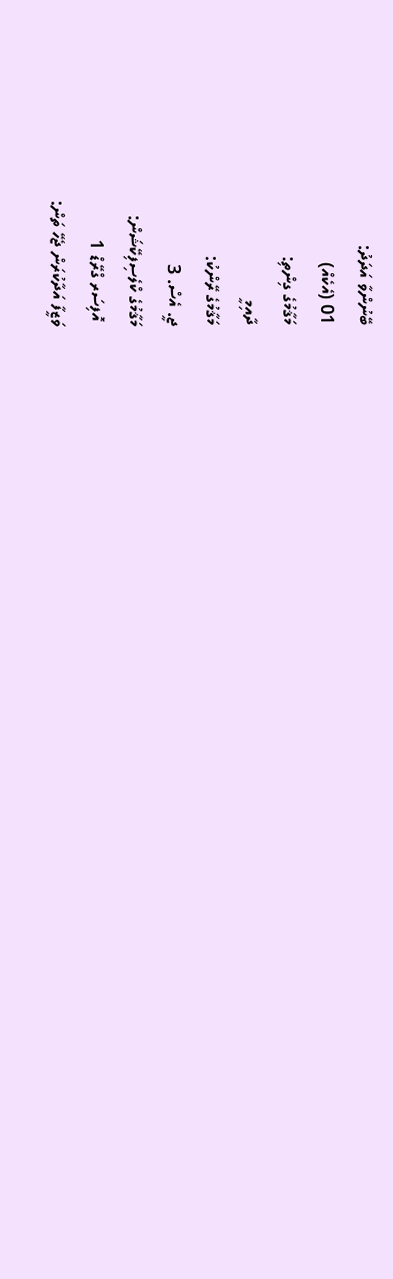ބޭނުންވާ އަދަދު:
01 (އެކެއް)
މަޤާމުގެ ގިންތި:
ދާއިމީ
މަޤާމުގެ ރޭންކު:
ޖީ. އެސް. 3
މަޤާމުގެ ކްލެސިފިކޭޝަން:
 އޮފިސަރ ގްރޭޑް 1
ވަޒީފާ އަދާކުރަން ޖެހޭ ތަން: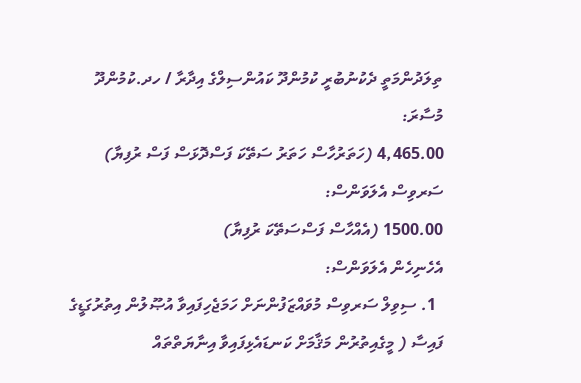ތިލަދުންމަތީ ދެކުނުބުރީ ކުމުންދޫ ކައުންސިލްގެ އިދާރާ / ހދ.ކުމުންދޫ
މުސާރަ:
4,465.00 (ހަތަރުހާސް ހަތަރު ސަތޭކަ ފަސްދޮޅަސް ފަސް ރުފިޔާ)
ސަރވިސް އެލަވަންސް:
1500.00 (އެއްހާސް ފަސްސަތޭކަ ރުފިޔާ)
އެހެނިހެން އެލަވަންސް:
  1. ސިވިލް ސަރވިސް މުވައްޒަފުންނަށް ހަމަޖެހިފައިވާ އުޞޫލުން އިތުރުގަޑީގެ ފައިސާ ( މީގެއިތުރުން މަޤާމަށް ކަނޑައެޅިފައިވާ އިނާޔަތްތައް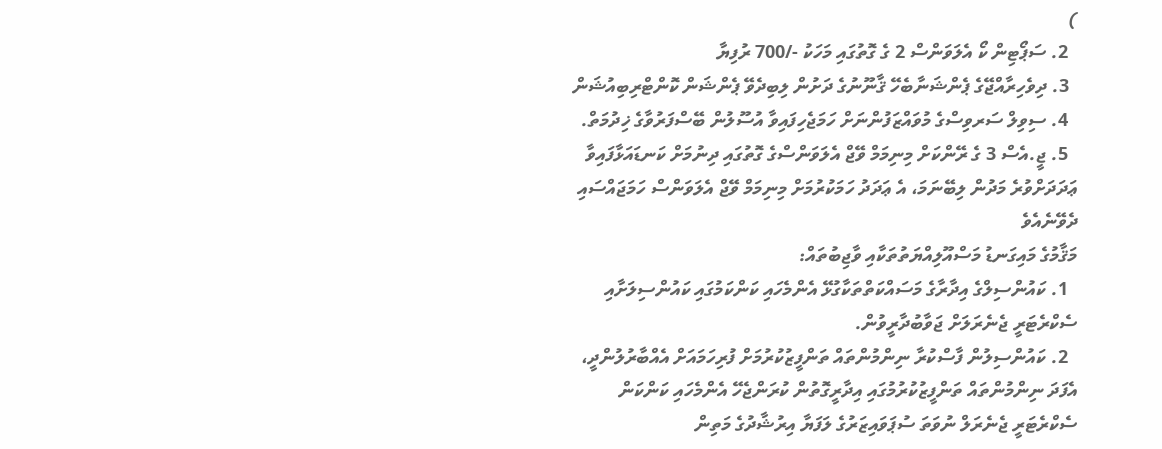)
  2. ސަޕޯޓިން ކޯ އެލަވަންސް 2 ގެ ގޮތުގައި މަހަކު -/700 ރުފިޔާ
  3. ދިވެހިރާއްޖޭގެ ޕެންޝަނާބެހޭ ޤާނޫނުގެ ދަށުން ލިބިދެވޭ ޕެންޝަން ކޮންޓްރިބިއުޝަން
  4. ސިވިލް ސަރވިސްގެ މުވައްޒަފުންނަށް ހަމަޖެހިފައިވާ އުސޫލުން ބޭސްފަރުވާގެ ޚިދުމަތް.
  5. ޖީ.އެސް 3 ގެ ރޭންކަށް މިނިމަމް ވޭޖް އެލަވަންސްގެ ގޮތުގައި ދިނުމަށް ކަނޑައަޅާފައިވާ ޢަދަދަށްވުރެ މަދުން ލިބޭނަމަ، އެ ޢަދަދު ހަމަކުރުމަށް މިނިމަމް ވޭޖް އެލަވަންސް ހަމަޖައްސައި ދެވޭނެއެވެ
މަޤާމުގެ މައިގަނޑު މަސްއޫލިއްޔަތުތަކާއި ވާޖިބުތައް:
  1. ކައުންސިލްގެ އިދާރާގެ މަސައްކަތްތަކާގުޅޭ އެންމެހައި ކަންކަމުގައި ކައުންސިލަށާއި ސެކްރެޓަރީ ޖެނެރަލަށް ޖަވާބުދާރީވުން.
  2. ކައުންސިލުން ފާސްކުރާ ނިންމުންތައް ތަންފީޒުކުރުމަށް ފުރިހަމައަށް އެއްބާރުލުންދީ، އެފަދަ ނިންމުންތައް ތަންފީޒުކުރުމުގައި އިދާރީގޮތުން ކުރަންޖެހޭ އެންމެހައި ކަންކަން ސެކްރެޓަރީ ޖެނެރަލް ނުވަތަ ސުޕަވައިޒަރުގެ ލަފަޔާ އިރުޝާދުގެ މަތިން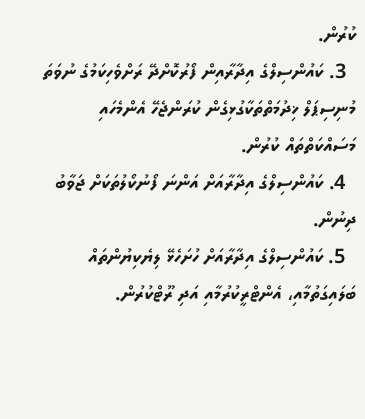ކުރުން.
  3. ކައުންސިލްގެ އިދާރާއިން ފޯރުކޮށްދޭ ރަށްވެހިކަމުގެ ނުވަތަ މުނިސިޕަލް ޚިދުމަތްތަކާގުޅިގެން ކުރަންޖެހޭ އެންމެހައި މަސައްކަތްތައް ކުރުން.
  4. ކައުންސިލްގެ އިދާރާއަށް އަންނަ ފޯނުކޯލުތަކަށް ޖަވާބު ދިނުން.
  5. ކައުންސިލްގެ އިދާރާއަށް ހުށަހެޅޭ ލިޔެކިޔުންތައް ބަލައިގަތުމާއި، އެންޓްރީކުރުމާއި އަދި ރޫޓްކުރުން.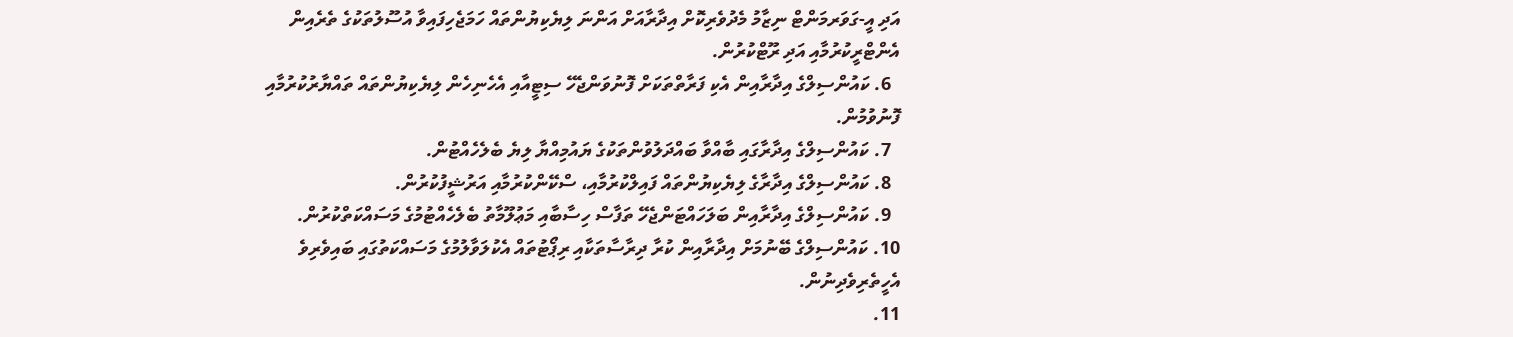އަދި އީ-ގަވަރމަންޓް ނިޒާމު މެދުވެރިކޮށް އިދާރާއަށް އަންނަ ލިޔެކިޔުންތައް ހަމަޖެހިފައިވާ އުސޫލުތަކުގެ ތެރެއިން އެންޓްރީކުރުމާއި އަދި ރޫޓްކުރުން.
  6. ކައުންސިލްގެ އިދާރާއިން އެކި ފަރާތްތަކަށް ފޮނުވަންޖެހޭ ސިޓީއާއި އެހެނިހެން ލިޔެކިޔުންތައް ތައްޔާރުކުރުމާއި ފޮނުވުމުން.
  7. ކައުންސިލްގެ އިދާރާގައި ބާއްވާ ބައްދަލުވުންތަކުގެ ޔައުމިއްޔާ ލިޔެ ބެލެހެއްޓުން.
  8. ކައުންސިލްގެ އިދާރާގެ ލިޔެކިޔުންތައް ފައިލްކުރުމާއި، ސްކޭންކުރުމާއި އަރުޝީފުކުރުން.
  9. ކައުންސިލްގެ އިދާރާއިން ބަލަހައްޓަންޖެހޭ ތަފާސް ހިސާބާއި މަޢުލޫމާތު ބެލެހެއްޓުމުގެ މަސައްކަތްކުރުން.
10. ކައުންސިލްގެ ބޭނުމަށް އިދާރާއިން ކުރާ ދިރާސާތަކާއި ރިޕޯޓުތައް އެކުލަވާލުމުގެ މަސައްކަތުގައި ބައިވެރިވެ އެހީތެރިވެދިނުން.
11.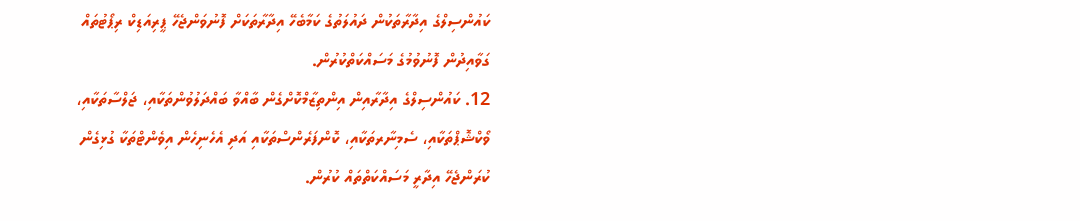ކައުންސިލްގެ އިދާރާތަކުން ދައުލަތުގެ ކަމާބެހޭ އިދާރާތަކަށް ފޮނުވަންޖެހޭ ޕީރިއަޑިކް ރިޕޯޓުތައް ގަވާއިދުން ފޮނުވުމުގެ މަސައްކަތްކުރުން.
12. ކައުންސިލްގެ އިދާރާއިން އިންތިޒާމްކޮށްގެން ބާއްވާ ބައްދަލުވުންތަކާއި، ޖަލްސާތަކާއި، ވޯކްޝޮޕްތަކާއި، ސެމިނާރތަކާއި، ކޮންފަރެންސްތަކާއި އަދި އެހެނިހެން އިވެންޓްތަކާ ގުޅިގެން ކުރަންޖެހޭ އިދާރީ މަސައްކަތްތައް ކުރުން.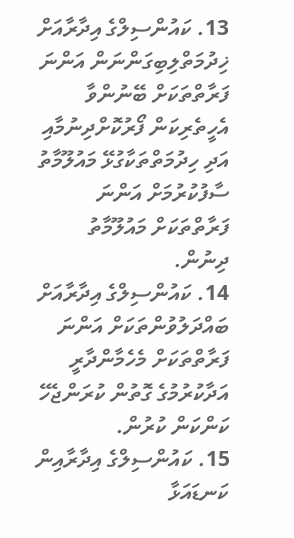13. ކައުންސިލްގެ އިދާރާއަށް ޚިދުމަތްލިބިގަންނަން އަންނަ ފަރާތްތަކަށް ބޭނުންވާ އެހީތެރިކަން ފޯރުކޮށްދިނުމާއި އަދި ހިދުމަތްތަކާގުޅޭ މައުލޫމާތު ސާފުކުރުމަށް އަންނަ ފަރާތްތަކަށް މައުލޫމާތު ދިނުން.
14. ކައުންސިލްގެ އިދާރާއަށް ބައްދަލުވުންތަކަށް އަންނަ ފަރާތްތަކަށް މެހެމާންދާރީ އަދާކުރުމުގެ ގޮތުން ކުރަންޖެހޭ ކަންކަން ކުރުން.
15. ކައުންސިލްގެ އިދާރާއިން ކަނޑައަޅާ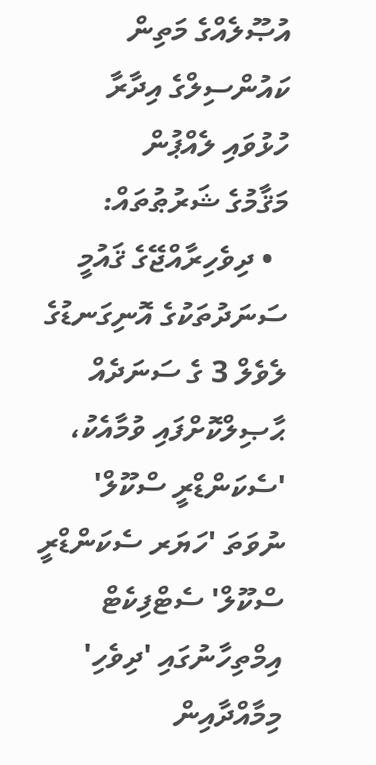އުޞޫލެއްގެ މަތިން ކައުންސިލްގެ އިދާރާ ހުޅުވައި ލެއްޕުން
މަޤާމުގެ ޝަރުޠުތައް:
  • ދިވެހިރާއްޖޭގެ ޤައުމީ ސަނަދުތަކުގެ އޮނިގަނޑުގެ ލެވެލް 3 ގެ ސަނަދެއް ޙާޞިލްކޮށްފައި ވުމާއެކު، 'ސެކަންޑްރީ ސްކޫލް' ނުވަތަ 'ހަޔަރ ސެކަންޑްރީ ސްކޫލް' ސެޓްފިކެޓް އިމްތިހާނުގައި 'ދިވެހި' މިމާއްދާއިން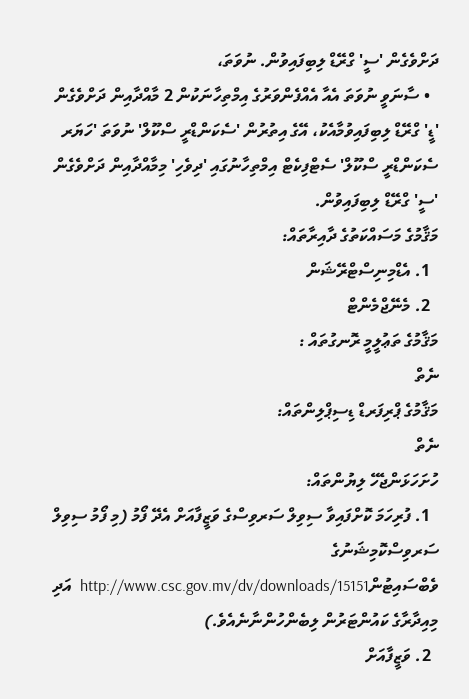ދަށްވެގެން 'ސީ' ގްރޭޑް ލިބިފައިވުން. ނުވަތަ،
  • ސާނަވީ ނުވަތަ އެއާ އެއްފެންވަރުގެ އިމްތިހާނަކުން 2 މާއްދާއިން ދަށްވެގެން 'ޑީ' ގްރޭޑް ލިބިފައިވުމާއެކު، އޭގެ އިތުރުން 'ސެކަންޑްރީ ސްކޫލް' ނުވަތަ 'ހަޔަރ ސެކަންޑްރީ ސްކޫލް' ސެޓްފިކެޓް އިމްތިހާނުގައި 'ދިވެހި' މިމާއްދާއިން ދަށްވެގެން 'ސީ' ގްރޭޑް ލިބިފައިވުން.
މަޤާމުގެ މަސައްކަތުގެ ދާއިރާތައް:
  1. އެޑްމިނިސްޓްރޭޝަން
  2. މެނޭޖްމެންޓް
މަޤާމުގެ ތަޢުލީމީ ރޮނގުތައް :
ނެތް
މަޤާމުގެ ޕްރިފަރޑް ޑިސިޕްލިންތައް:
ނެތް
ހުށަހަޅަންޖެހޭ ލިޔުންތައް:
  1. ފުރިހަމަ ކޮށްފައިވާ ސިވިލް ސަރވިސްގެ ވަޒީފާއަށް އެދޭ ފޯމު (މި ފޯމު ސިވިލް ސަރވިސްކޮމިޝަނުގެ ވެބްސައިޓުންhttp://www.csc.gov.mv/dv/downloads/15151  އަދި މިއިދާރާގެ ކައުންޓަރުން ލިބެންހުންނާނެއެވެ.)
  2. ވަޒީފާއަށް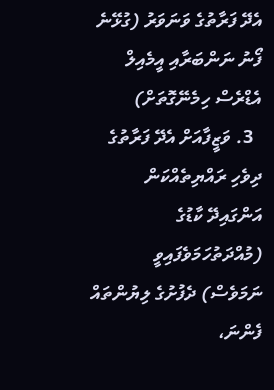އެދޭ ފަރާތުގެ ވަނަވަރު (ގުޅޭނެ ފޯނު ނަންބަރާއި އީމެއިލް އެޑްރެސް ހިމެނޭގޮތަށް)
  3. ވަޒީފާއަށް އެދޭ ފަރާތުގެ ދިވެހި ރައްޔިތެއްކަން އަންގައިދޭ ކާޑުގެ (މުއްދަތުހަމަވެފައިވީ ނަމަވެސް) ދެފުށުގެ ލިޔުންތައް ފެންނަ،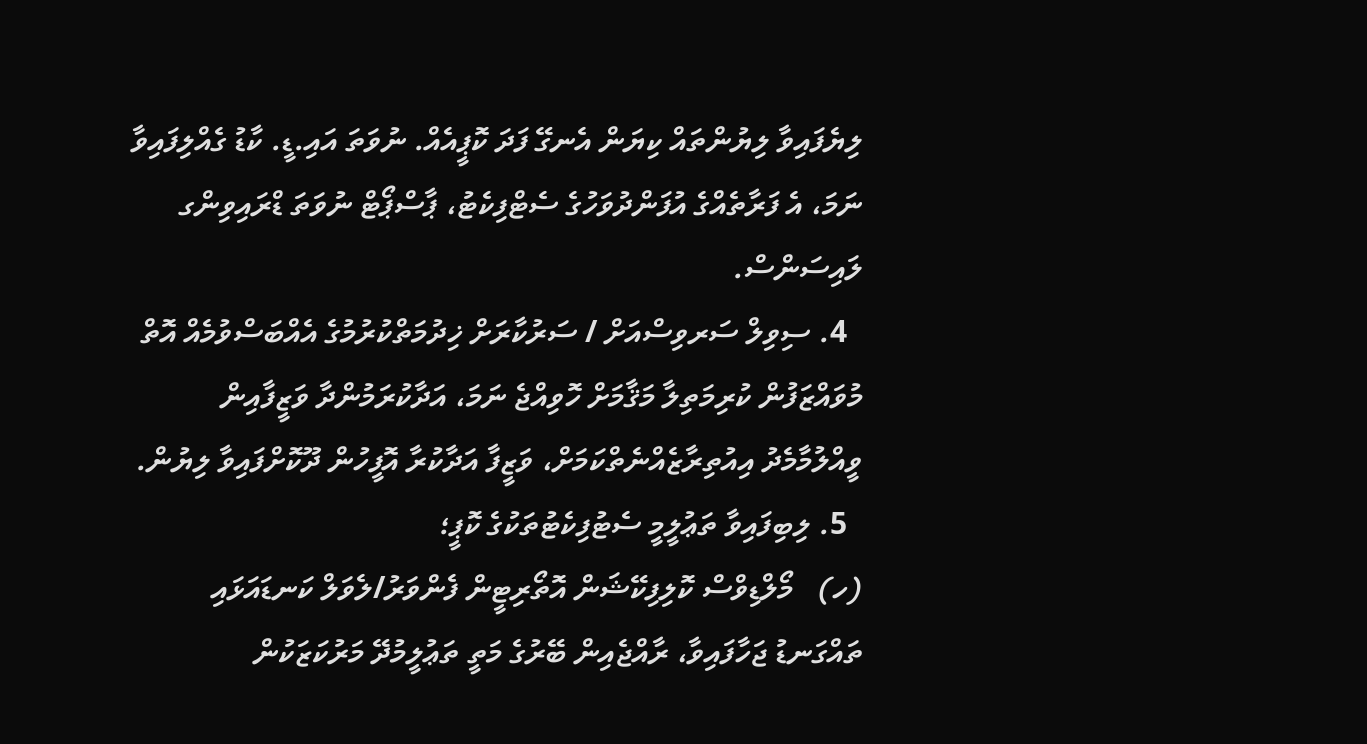ލިޔެފައިވާ ލިޔުންތައް ކިޔަން އެނގޭ ފަދަ ކޮޕީއެއް. ނުވަތަ އައި.ޑީ. ކާޑު ގެއްލިފައިވާ ނަމަ، އެ ފަރާތެއްގެ އުފަންދުވަހުގެ ސެޓްފިކެޓު، ޕާސްޕޯޓް ނުވަތަ ޑްރައިވިންގ ލައިސަންސް.
  4. ސިވިލް ސަރވިސްއަށް / ސަރުކާރަށް ޚިދުމަތްކުރުމުގެ އެއްބަސްވުމެއް އޮތް މުވައްޒަފުން ކުރިމަތިލާ މަޤާމަށް ހޮވިއްޖެ ނަމަ، އަދާކުރަމުންދާ ވަޒީފާއިން ވީއްލުމާމެދު އިއުތިރާޒެއްނެތްކަމަށް، ވަޒީފާ އަދާކުރާ އޮފީހުން ދޫކޮށްފައިވާ ލިޔުން.
  5. ލިބިފައިވާ ތަޢުލީމީ ސެޓުފިކެޓުތަކުގެ ކޮޕީ؛
(ހ)   މޯލްޑިވްސް ކޮލިފިކޭޝަން އޮތޯރިޓީން ފެންވަރު/ލެވަލް ކަނޑައަޅައި ތައްގަނޑު ޖަހާފައިވާ، ރާއްޖެއިން ބޭރުގެ މަތީ ތަޢުލީމުދޭ މަރުކަޒަކުން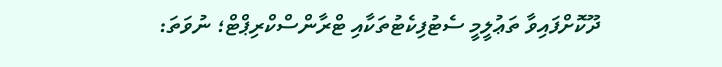ދޫކޮށްފައިވާ ތަޢުލީމީ ސެޓުފިކެޓުތަކާއި ޓްރާންސްކްރިޕްޓް؛ ނުވަތަ: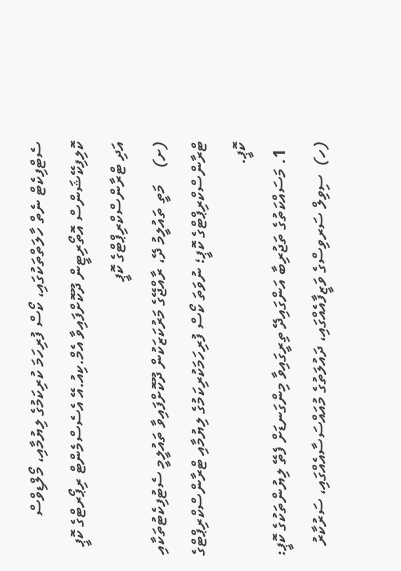ސެޓްފިކެޓް ނެތް ހާލަތްތަކުގައި، ކޯސް ފުރިހަމަ ކުރިކަމުގެ ލިޔުމާއި، މޯލްޑިވްސް ކޮލިފިކޭޝަންސް އޮތޯރިޓީން ދޫކޮށްފައިވާ އެމް.ކިއު.އޭ އެސެސްމެންޓް ރިޕޯރޓްގެ ކޮޕީ އަދި ޓްރާންސްކްރިޕްޓްގެ ކޮޕީ
(ށ)    މަތީ ތައުލީމު ދޭ، ރާއްޖޭގެ މަރުކަޒަކުން ދޫކޮށްފައިވާ ތައުލީމީ ސެޓުފިކެޓުތަކާއި ޓްރާންސްކްރިޕްޓްގެ ކޮޕީ؛ ނުވަތަ ކޯސް ފުރިހަމަކުރިކަމުގެ ލިޔުމާއި ޓްރާންސްކްރިޕްޓްގެ ކޮޕީ.
  1. މަސައްކަތުގެ ތަޖުރިބާ އަންގައިދޭ ތިރީގައިވާ މިންގަނޑަށް ފެތޭ ލިޔުންތަކުގެ ކޮޕީ:
(ހ)  ސިވިލް ސަރވިސްގެ ވަޒީފާއެއްގައި، ދައުލަތުގެ މުއައްސަސާއެއްގައި، ސަރުކާރު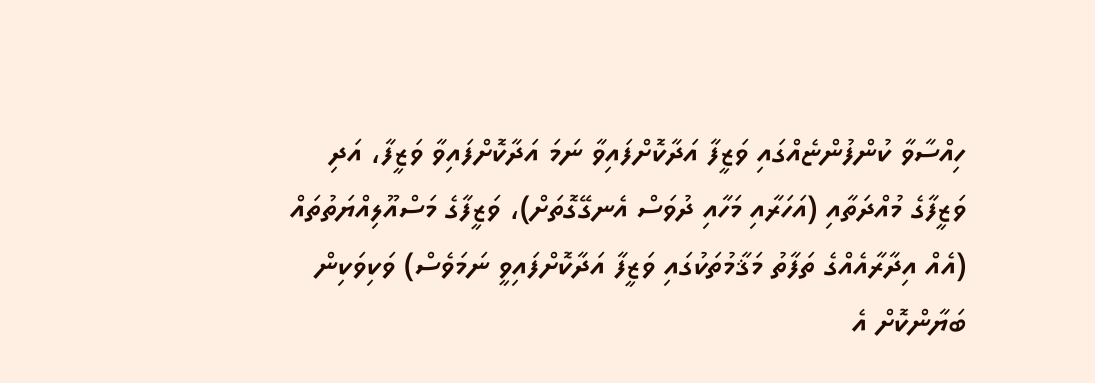ހިއްސާވާ ކުންފުންޏެއްގައި ވަޒީފާ އަދާކޮށްފައިވާ ނަމަ އަދާކޮށްފައިވާ ވަޒީފާ، އަދި ވަޒީފާގެ މުއްދަތާއި (އަހަރާއި މަހާއި ދުވަސް އެނގޭގޮތަށް)، ވަޒީފާގެ މަސްއޫލިއްޔަތުތައް (އެއް އިދާރާއެއްގެ ތަފާތު މަޤާމުތަކުގައި ވަޒީފާ އަދާކޮށްފައިވީ ނަމަވެސް) ވަކިވަކިން ބަޔާންކޮށް އެ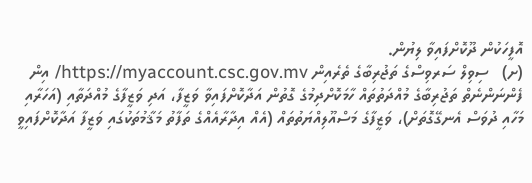އޮފީހަކުން ދޫކޮށްފައިވާ ލިޔުން.
(ށ)   ސިވިލް ސަރވިސްގެ ތަޖުރިބާގެ ތެރެއިން https://myaccount.csc.gov.mv/ އިން ފެންނަންނެތް ތަޖުރިބާގެ މުއްދަތުތައް ހާމަކޮށްދިމުގެ ގޮތުން އަދާކޮށްފައިވާ ވަޒީފާ، އަދި ވަޒީފާގެ މުއްދަތާއި (އަހަރާއި މަހާއި ދުވަސް އެނގޭގޮތަށް)، ވަޒީފާގެ މަސްއޫލިއްޔަތުތައް (އެއް އިދާރާއެއްގެ ތަފާތު މަޤާމުތަކުގައި ވަޒީފާ އަދާކޮށްފައިވީ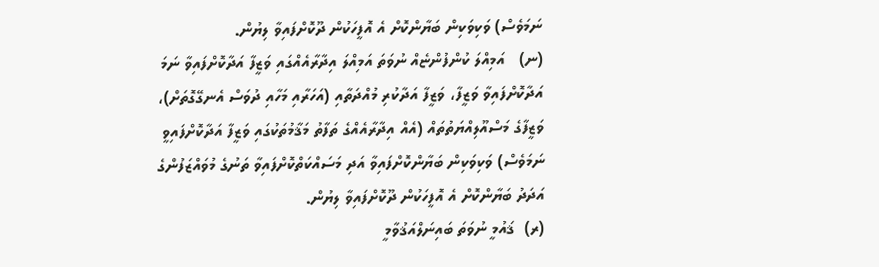ނަމަވެސް) ވަކިވަކިން ބަޔާންކޮށް އެ އޮފީހަކުން ދޫކޮށްފައިވާ ލިޔުން.
(ނ)   އަމިއްލަ ކުންފުންޏެއް ނުވަތަ އަމިއްލަ އިދާރާއެއްގައި ވަޒީފާ އަދާކޮށްފައިވާ ނަމަ އަދާކޮށްފައިވާ ވަޒީފާ، ވަޒީފާ އަދާކުރި މުއްދަތާއި (އަހަރާއި މަހާއި ދުވަސް އެނގޭގޮތަށް)، ވަޒީފާގެ މަސްއޫލިއްޔަތުތައް (އެއް އިދާރާއެއްގެ ތަފާތު މަޤާމުތަކުގައި ވަޒީފާ އަދާކޮށްފައިވީ ނަމަވެސް) ވަކިވަކިން ބަޔާންކޮށްފައިވާ އަދި މަސައްކަތްކޮށްފައިވާ ތަނުގެ މުވައްޒަފުންގެ އަދަދު ބަޔާންކޮށް އެ އޮފީހަކުން ދޫކޮށްފައިވާ ލިޔުން.
(ރ)  ޤައުމީ ނުވަތަ ބައިނަލްއަޤުވާމީ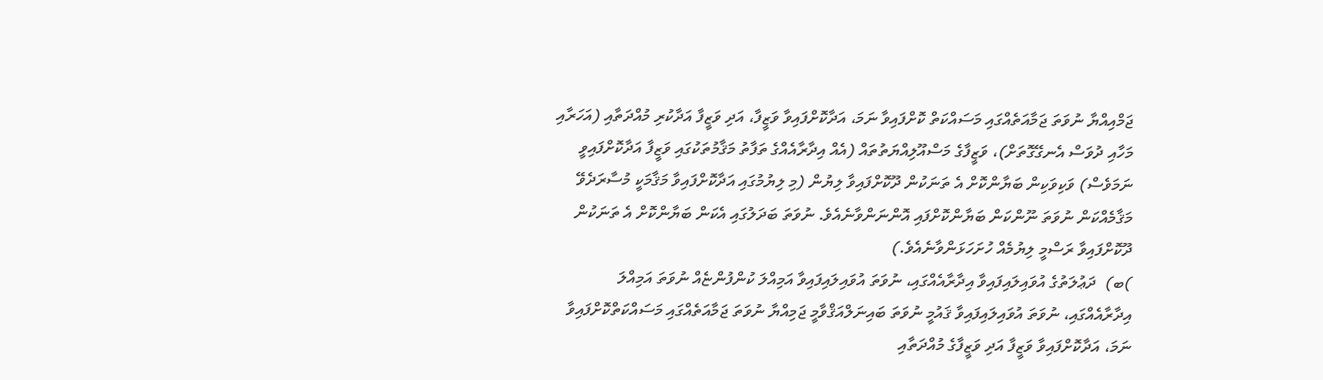ޖަމްއިއްޔާ ނުވަތަ ޖަމާއަތެއްގައި މަސައްކަތް ކޮށްފައިވާ ނަމަ، އަދާކޮށްފައިވާ ވަޒީފާ، އަދި ވަޒީފާ އަދާކުރި މުއްދަތާއި (އަހަރާއި މަހާއި ދުވަސް އެނގޭގޮތަށް)، ވަޒީފާގެ މަސްއޫލިއްޔަތުތައް (އެއް އިދާރާއެއްގެ ތަފާތު މަޤާމުތަކުގައި ވަޒީފާ އަދާކޮށްފައިވީ ނަމަވެސް) ވަކިވަކިން ބަޔާންކޮށް އެ ތަނަކުން ދޫކޮށްފައިވާ ލިޔުން (މި ލިޔުމުގައި އަދާކޮށްފައިވާ މަޤާމަކީ މުސާރަދެވޭ މަޤާމެއްކަން ނުވަތަ ނޫންކަން ބަޔާންކޮށްފައި އޮންނަންވާނެއެވެ. ނުވަތަ ބަދަލުގައި އެކަން ބަޔާންކޮށް އެ ތަނަކުން ދޫކޮށްފައިވާ ރަސްމީ ލިޔުމެއް ހުށަހަޅަންވާނެއެވެ.)
)ބ)  ދަޢުލަތުގެ އުވައިލައިފައިވާ އިދާރާއެއްގައި، ނުވަތަ އުވައިލައިފައިވާ އަމިއްލަ ކުންފުންޏެއް ނުވަތަ އަމިއްލަ އިދާރާއެއްގައި، ނުވަތަ އުވައިލައިފައިވާ ޤައުމީ ނުވަތަ ބައިނަލްއަޤްވާމީ ޖަމިއްޔާ ނުވަތަ ޖަމާއަތެއްގައި މަސައްކަތްކޮށްފައިވާ ނަމަ، އަދާކޮށްފައިވާ ވަޒީފާ އަދި ވަޒީފާގެ މުއްދަތާއި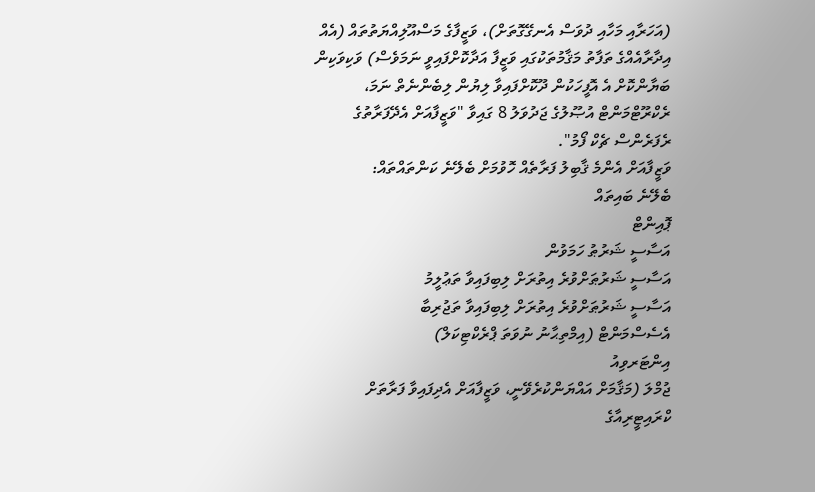(އަހަރާއި މަހާއި ދުވަސް އެނގޭގޮތަށް)، ވަޒީފާގެ މަސްއޫލިއްޔަތުތައް (އެއް އިދާރާއެއްގެ ތަފާތު މަޤާމުތަކުގައި ވަޒީފާ އަދާކޮށްފައިވީ ނަމަވެސް) ވަކިވަކިން ބަޔާންކޮށް އެ އޮފީހަކުން ދޫކޮށްފައިވާ ލިޔުން ލިބެންނެތް ނަމަ، ރެކްރޫޓްމަންޓް އުޞޫލުގެ ޖަދުވަލު 8 ގައިވާ "ވަޒީފާއަށް އެދޭފަރާތުގެ ރެފަރެންސް ޗެކް ފޯމު".
ވަޒީފާއަށް އެންމެ ޤާބިލު ފަރާތެއް ހޮވުމަށް ބެލޭނެ ކަންތައްތައް:
ބެލޭނެ ބައިތައް
ޕޮއިންޓް
އަސާސީ ޝަރުޠު ހަމަވުން
އަސާސީ ޝަރުޠަށްވުރެ އިތުރަށް ލިބިފައިވާ ތަޢުލީމު
އަސާސީ ޝަރުޠަށްވުރެ އިތުރަށް ލިބިފައިވާ ތަޖުރިބާ
އެސެސްމަންޓް (އިމްތިޙާނު ނުވަތަ ޕްރެކްޓިކަލް)
އިންޓަރވިއު
ޖުމްލަ (މަޤާމަށް އައްޔަންކުރެވޭނީ، ވަޒީފާއަށް އެދިފައިވާ ފަރާތަށް ކްރައިޓީރިއާގެ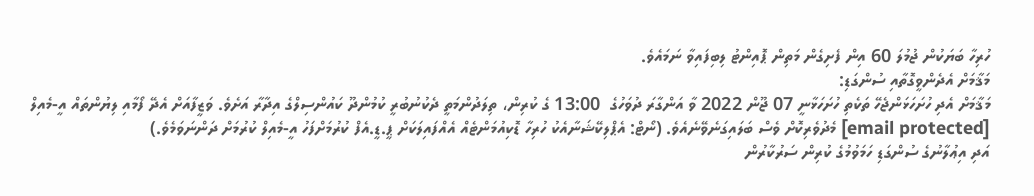ހުރިހާ ބަޔަކުން ޖުމުލަ 60 އިން ފެށިގެން މަތިން ޕޮއިންޓު ލިބިފައިވާ ނަމައެވެ.
މަޤާމަށް އެދެންވީގޮތާއި ސުންގަޑި:
މަޤާމަށް އެދި ހުށަހަޅަންޖެހޭ ތަކެތި ހުށަހަޅާނީ 07 ޖޫން 2022 ވާ އަންގާރަ ދުވަހުގެ  13:00 ގެ ކުރިން، ތިލަދުންމަތީ ދެކުނުބުރީ ކުމުންދޫ ކައުންސިލްގެ އިދާރާ އަށެވެ. ވަޒީފާއަށް އެދޭ ފޯމާއި ލިޔުންތައް އީ-މެއިލް [email protected] މެދުވެރިކޮށް ވެސް ބަލައިގަނެވޭނެއެވެ. (ނޯޓް: އެޕްލިކޭޝަނާއެކު ހުރިހާ ޑޮކިއުމަންޓެއް އެއްފައިލަކަށް ޕީ.ޑީ.އެފް ކުރުމަށްފަހު އީ-މެއިލް ކުރުމަށް ދަންނަވަމެވެ.)
އަދި އިޢުލާނުގެ ސުންގަޑި ހަމަވުމުގެ ކުރިން ސަރުކާރުން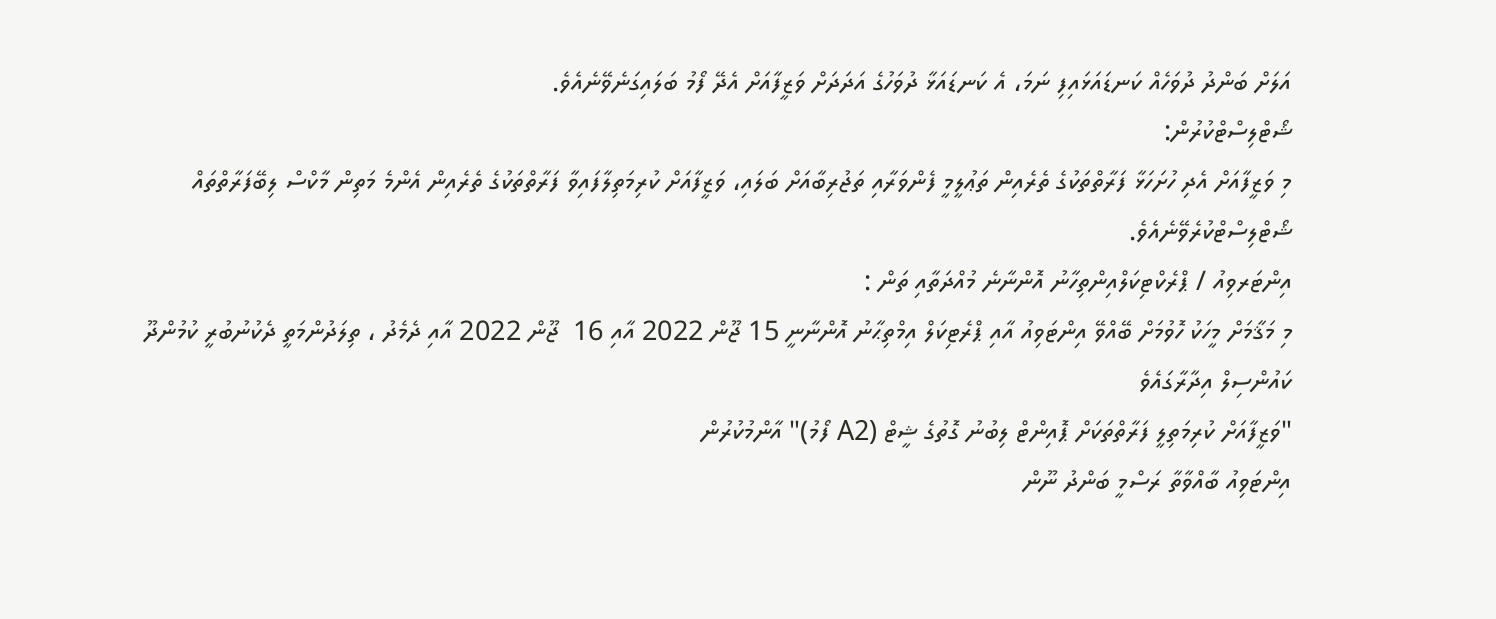އަލަށް ބަންދު ދުވަހެއް ކަނޑައަޅައިފި ނަމަ، އެ ކަނޑައަޅާ ދުވަހުގެ އަދަދަށް ވަޒީފާއަށް އެދޭ ފޯމު ބަލައިގަނެވޭނެއެވެ.
ޝޯޓްލިސްޓްކުރުން:
މި ވަޒީފާއަށް އެދި ހުށަހަޅާ ފަރާތްތަކުގެ ތެރެއިން ތަޢުލީމީ ފެންވަރާއި ތަޖުރިބާއަށް ބަލައި، ވަޒީފާއަށް ކުރިމަތިލާފައިވާ ފަރާތްތަކުގެ ތެރެއިން އެންމެ މަތިން މާކްސް ލިބޭފަރާތްތައް ޝޯޓްލިސްޓްކުރެވޭނެއެވެ.
އިންޓަރވިއު / ޕްރެކްޓިކަލްއިންތިހާނު އޮންނާނެ މުއްދަތާއި ތަން :
މި މަޤާމަށް މީހަކު ހޮވުމަށް ބޭއްވޭ އިންޓަވިއު އާއި ޕްރެޓިކަލް އިމްތިޙާނު އޮންނާނީ 15 ޖޫން 2022 އާއި 16  ޖޫން 2022 އާއި ދެމެދު ، ތިލަދުންމަތީ ދެކުނުބުރީ ކުމުންދޫ ކައުންސިލް އިދާރާގައެވެ
"ވަޒީފާއަށް ކުރިމަތިލީ ފަރާތްތަކަށް ޕޮއިންޓް ލިބުނު ގޮތުގެ ޝީޓް (A2 ފޯމު)" އާންމުކުރުން
އިންޓަވިއު ބާއްވާތާ ރަސްމީ ބަންދު ނޫން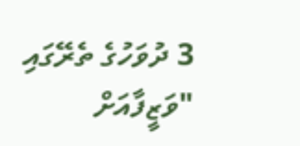3 ދުވަހުގެ ތެރޭގައި "ވަޒީފާއަށް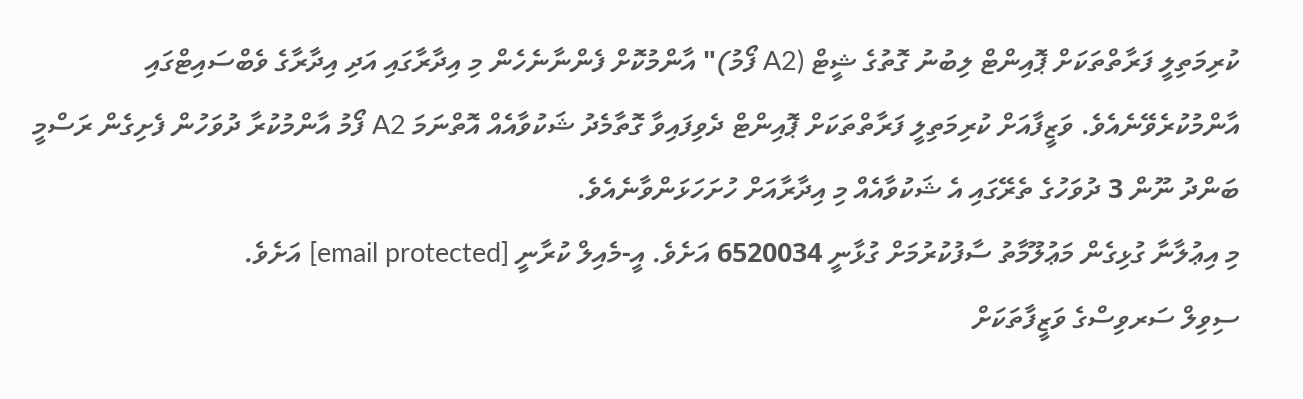ކުރިމަތިލީ ފަރާތްތަކަށް ޕޮއިންޓް ލިބުނު ގޮތުގެ ޝީޓް (A2 ފޯމު)" އާންމުކޮށް ފެންނާނެހެން މި އިދާރާގައި އަދި އިދާރާގެ ވެބްސައިޓްގައި އާންމުކުރެވޭނެއެވެ. ވަޒީފާއަށް ކުރިމަތިލީ ފަރާތްތަކަށް ޕޮއިންޓް ދެވިފައިވާ ގޮތާމެދު ޝަކުވާއެއް އޮތްނަމަ A2 ފޯމު އާންމުކުރާ ދުވަހުން ފެށިގެން ރަސްމީ ބަންދު ނޫން 3 ދުވަހުގެ ތެރޭގައި އެ ޝަކުވާއެއް މި އިދާރާއަށް ހުށަހަޅަންވާނެއެވެ.
މި އިޢުލާނާ ގުޅިގެން މަޢުލޫމާތު ސާފުކުރުމަށް ގުޅާނީ 6520034 އަށެވެ. އީ-މެއިލް ކުރާނީ [email protected] އަށެވެ.
ސިވިލް ސަރވިސްގެ ވަޒީފާތަކަށް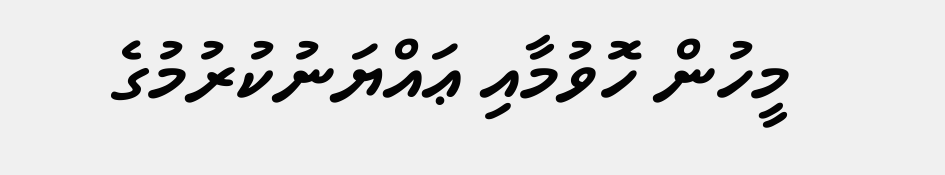މީހުން ހޮވުމާއި ޢައްޔަނުކުރުމުގެ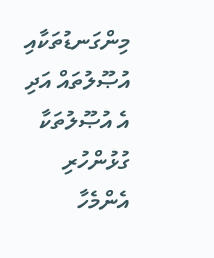މިންގަނޑުތަކާއި އުޞޫލުތައް އަދި އެ އުޞޫލުތަކާ ގުޅުންހުރި އެންމެހާ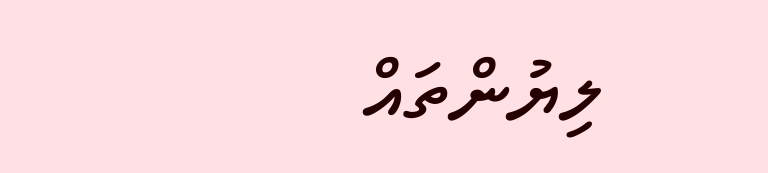ލިޔުންތައް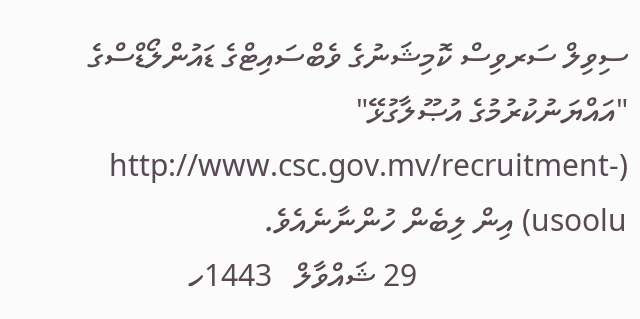ސިވިލް ސަރވިސް ކޮމިޝަނުގެ ވެބްސައިޓްގެ ޑައުންލޯޑްސްގެ "އައްޔަނުކުރުމުގެ އުޞޫލާގުޅޭ" (http://www.csc.gov.mv/recruitment-usoolu) އިން ލިބެން ހުންނާނެއެވެ.
                           29 ޝައްވާލް   1443ހ